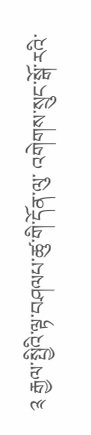༉ རྒྱལ་སྤྱིའི་ལྟ་བཤལཔ་ཚུ་གི་དོན་ལུ་ འགེགས་སྲུང་སྒོ་རའི་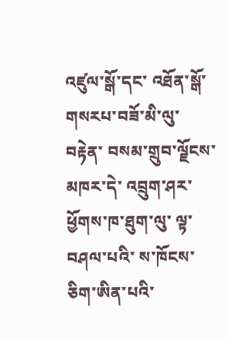འཛུལ་སྒོ་དང་ འཐོན་སྒོ་གསརཔ་བཟོ་མི་ལུ་བརྟེན་ བསམ་གྲུབ་ལྗོངས་མཁར་དེ་ འབྲུག་ཤར་ཕྱོགས་ཁ་ཐུག་ལུ་ ལྟ་བཤལ་པའི་ ས་ཁོངས་ཅིག་ཨིན་པའི་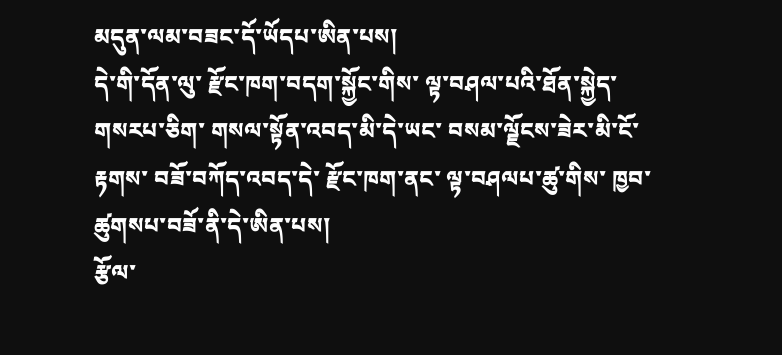མདུན་ལམ་བཟང་དོ་ཡོདཔ་ཨིན་པས།
དེ་གི་དོན་ལུ་ རྫོང་ཁག་བདག་སྐྱོང་གིས་ ལྟ་བཤལ་པའི་ཐོན་སྐྱེད་གསརཔ་ཅིག་ གསལ་སྟོན་འབད་མི་དེ་ཡང་ བསམ་ལྗོངས་ཟེར་མི་ངོ་རྟགས་ བཟོ་བཀོད་འབད་དེ་ རྫོང་ཁག་ནང་ ལྟ་བཤལཔ་ཚུ་གིས་ ཁྱབ་ཚུགསཔ་བཟོ་ནི་དེ་ཨིན་པས།
རྩོལ་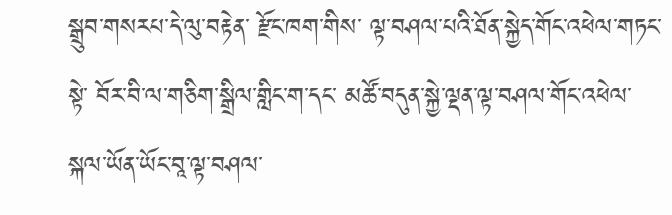སྒྲུབ་གསརཔ་དེ་ལུ་བརྟེན་ རྫོང་ཁག་གིས་ ལྟ་བཤལ་པའི་ཐོན་སྐྱེད་གོང་འཕེལ་གཏང་སྟེ་ བོར་བི་ལ་གཅིག་སྒྲིལ་གླིང་ག་དང་ མཚོ་བདུན་སྐྱེ་ལྡན་ལྟ་བཤལ་གོང་འཕེལ་ སྐལ་ཡོན་ཡོང་བཱ་ལྟ་བཤལ་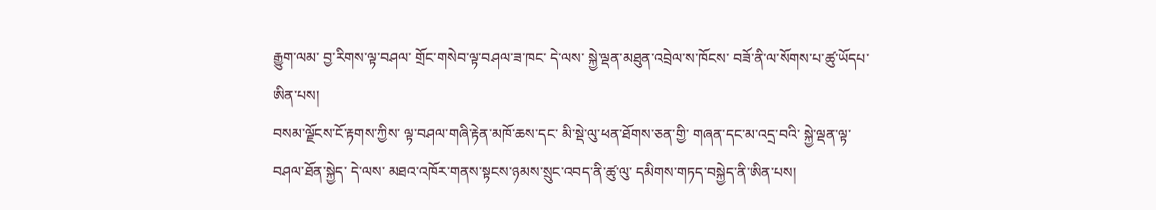རྒྱུག་ལམ་ བྱ་རིགས་ལྟ་བཤལ་ གྲོང་གསེབ་ལྟ་བཤལ་ཟ་ཁང་ དེ་ལས་ སྐྱེ་ལྡན་མཐུན་འབྲེལ་ས་ཁོངས་ བཟོ་ནི་ལ་སོགས་པ་ཚུ་ཡོདཔ་ཨིན་པས།
བསམ་ལྗོངས་ངོ་རྟགས་ཀྱིས་ ལྟ་བཤལ་གཞི་རྟེན་མཁོ་ཆས་དང་ མི་སྡེ་ལུ་ཕན་ཐོགས་ཅན་གྱི་ གཞན་དང་མ་འདྲ་བའི་ སྐྱེ་ལྡན་ལྟ་བཤལ་ཐོན་སྐྱེད་ དེ་ལས་ མཐའ་འཁོར་གནས་སྟངས་ཉམས་སྲུང་འབད་ནི་ཚུ་ལུ་ དམིགས་གཏད་བསྐྱེད་ནི་ཨིན་པས།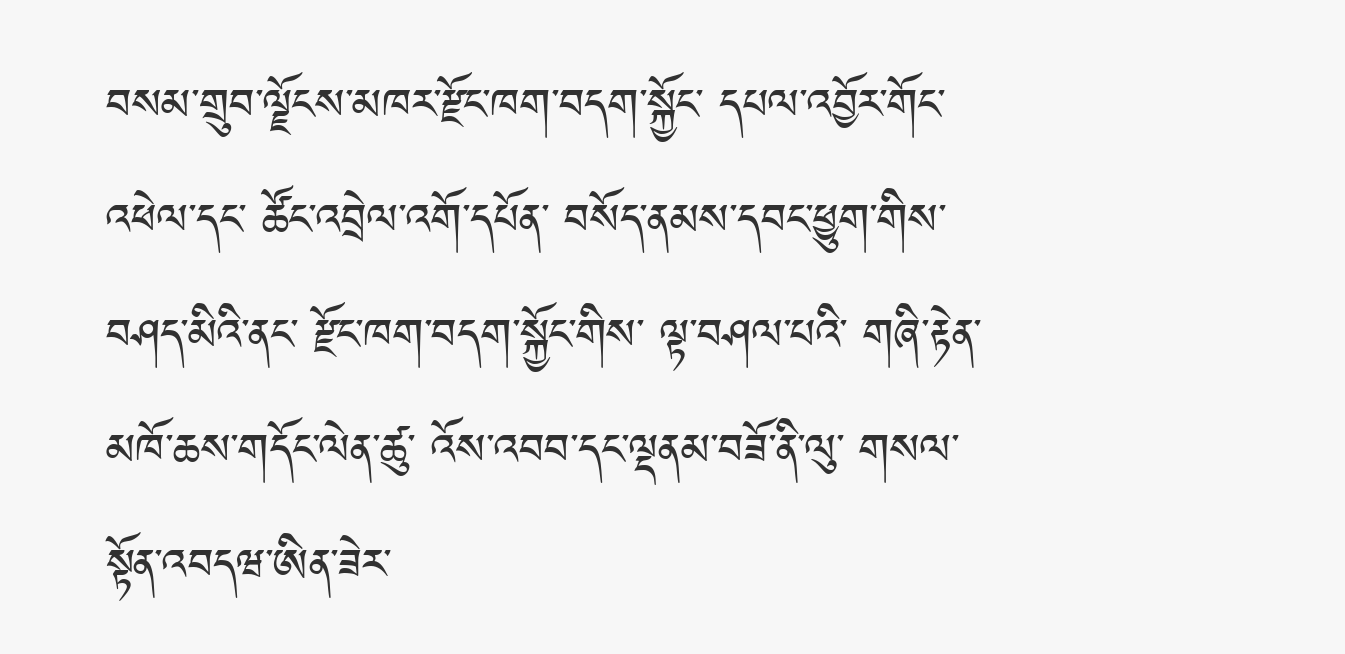བསམ་གྲུབ་ལྗོངས་མཁར་རྫོང་ཁག་བདག་སྐྱོང་ དཔལ་འབྱོར་གོང་འཕེལ་དང་ ཚོང་འབྲེལ་འགོ་དཔོན་ བསོད་ནམས་དབང་ཕྱུག་གིས་ བཤད་མིའི་ནང་ རྫོང་ཁག་བདག་སྐྱོང་གིས་ ལྟ་བཤལ་པའི་ གཞི་རྟེན་མཁོ་ཆས་གདོང་ལེན་ཚུ་ འོས་འབབ་དང་ལྡནམ་བཟོ་ནི་ལུ་ གསལ་སྟོན་འབདཝ་ཨིན་ཟེར་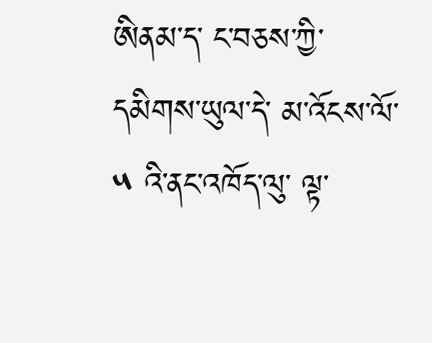ཨིནམ་ད་ ང་བཅས་ཀྱི་ དམིགས་ཡུལ་དེ་ མ་འོངས་ལོ་༥ འི་ནང་འཁོད་ལུ་ ལྟ་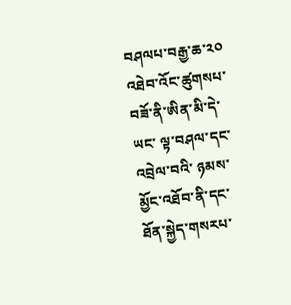བཤལཔ་བརྒྱ་ཆ་༢༠ འཐེབ་འོང་ཚུགསཔ་བཟོ་ནི་ཨིན་མི་དེ་ཡང་ ལྟ་བཤལ་དང་འབྲེལ་བའི་ ཉམས་མྱོང་འཐོབ་ནི་དང་ ཐོན་སྐྱེད་གསརཔ་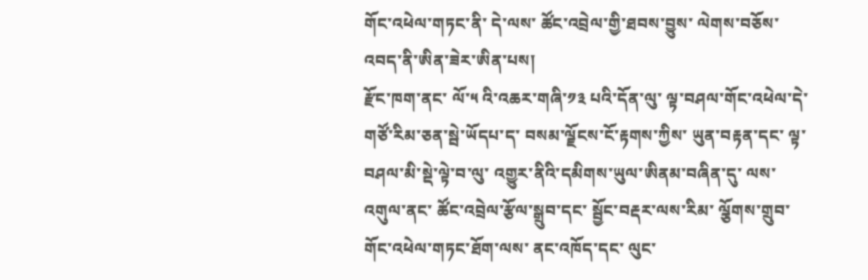གོང་འཕེལ་གཏང་ནི་ དེ་ལས་ ཚོང་འབྲེལ་གྱི་ཐབས་བྱུས་ ལེགས་བཅོས་འབད་ནི་ཨིན་ཟེར་ཨིན་པས།
རྫོང་ཁག་ནང་ ལོ་༥ འི་འཆར་གཞི་༡༣ པའི་དོན་ལུ་ ལྟ་བཤལ་གོང་འཕེལ་དེ་ གཙོ་རིམ་ཅན་སྦེ་ཡོདཔ་ད་ བསམ་ལྗོངས་ངོ་རྟགས་ཀྱིས་ ཡུན་བརྟན་དང་ ལྟ་བཤལ་མི་སྡེ་ལྟེ་བ་ལུ་ འགྱུར་ནིའི་དམིགས་ཡུལ་ཨིནམ་བཞིན་དུ་ ལས་འགུལ་ནང་ ཚོང་འབྲེལ་རྩོལ་སྒྲུབ་དང་ སྦྱོང་བརྡར་ལས་རིམ་ ལྕོགས་གྲུབ་གོང་འཕེལ་གཏང་ཐོག་ལས་ ནང་འཁོད་དང་ ལུང་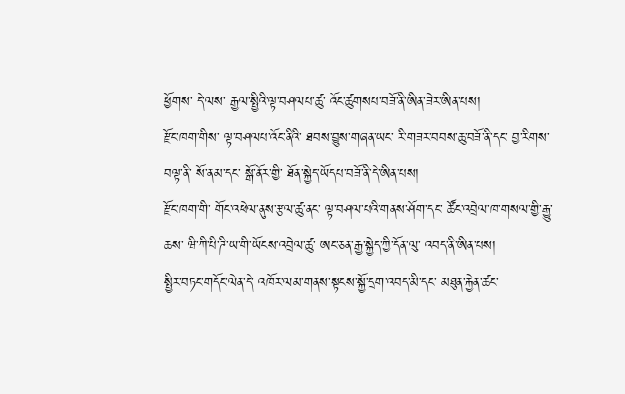ཕྱོགས་ དེ་ལས་ རྒྱལ་སྤྱིའི་ལྟ་བཤལཔ་ཚུ་ འོང་ཚུགསཔ་བཟོ་ནི་ཨིན་ཟེར་ཨིན་པས།
རྫོང་ཁག་གིས་ ལྟ་བཤལཔ་འོང་ནིའི་ ཐབས་བྱུས་གཞན་ཡང་ རི་གཟར་བབས་ཆུ་བཟོ་ནི་དང་ བྱ་རིགས་བལྟ་ནི་ སོ་ནམ་དང་ སྒོ་ནོར་གྱི་ ཐོན་སྐྱེད་ཡོདཔ་བཟོ་ནི་དེ་ཨིན་པས།
རྫོང་ཁག་གི་ གོང་འཕེལ་ནུས་རྩལ་ཚུ་ནང་ ལྟ་བཤལ་པའི་གནས་ཤོག་དང་ ཚོང་འབྲེལ་ཁ་གསལ་གྱི་རྒྱུ་ཆས་ ཝི་ཀི་པི་ཌི་ཡ་གི་ཡོངས་འབྲེལ་ཚུ་ ཨང་ཅན་རྒྱ་སྐྱེད་ཀྱི་དོན་ལུ་ འབད་ནི་ཨིན་པས།
སྤྱིར་བཏང་གདོང་ལེན་དེ་ འཁོར་ལམ་གནས་སྟངས་སྐྱོ་དྲག་འབད་མི་དང་ མཐུན་རྐྱེན་ཚང་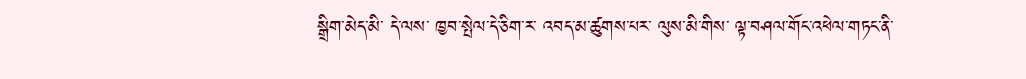སྒྲིག་མེད་མི་ དེ་ལས་ ཁྱབ་སྤེལ་དེ་ཅིག་ར་ འབད་མ་ཚུགས་པར་ ལུས་མི་གིས་ ལྟ་བཤལ་གོང་འཕེལ་གཏང་ནི་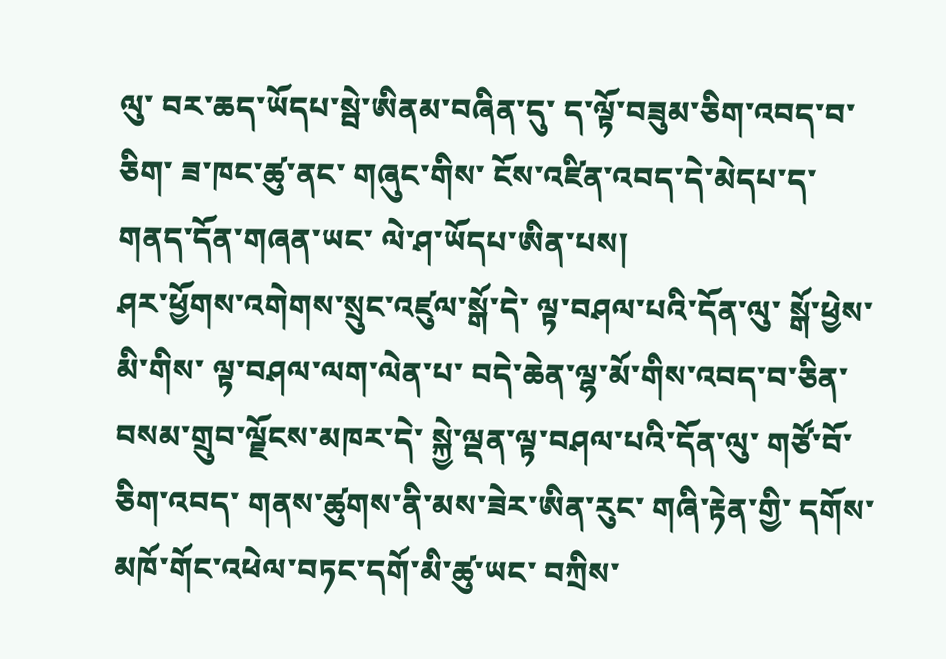ལུ་ བར་ཆད་ཡོདཔ་སྦེ་ཨིནམ་བཞིན་དུ་ ད་ལྟོ་བཟུམ་ཅིག་འབད་བ་ཅིག་ ཟ་ཁང་ཚུ་ནང་ གཞུང་གིས་ ངོས་འཛིན་འབད་དེ་མེདཔ་ད་ གནད་དོན་གཞན་ཡང་ ལེ་ཤ་ཡོདཔ་ཨིན་པས།
ཤར་ཕྱོགས་འགེགས་སྲུང་འཛུལ་སྒོ་དེ་ ལྟ་བཤལ་པའི་དོན་ལུ་ སྒོ་ཕྱེས་མི་གིས་ ལྟ་བཤལ་ལག་ལེན་པ་ བདེ་ཆེན་ལྷ་མོ་གིས་འབད་བ་ཅིན་ བསམ་གྲུབ་ལྗོངས་མཁར་དེ་ སྐྱེ་ལྡན་ལྟ་བཤལ་པའི་དོན་ལུ་ གཙོ་བོ་ཅིག་འབད་ གནས་ཚུགས་ནི་མས་ཟེར་ཨིན་རུང་ གཞི་རྟེན་གྱི་ དགོས་མཁོ་གོང་འཕེལ་བཏང་དགོ་མི་ཚུ་ཡང་ བཀྲིས་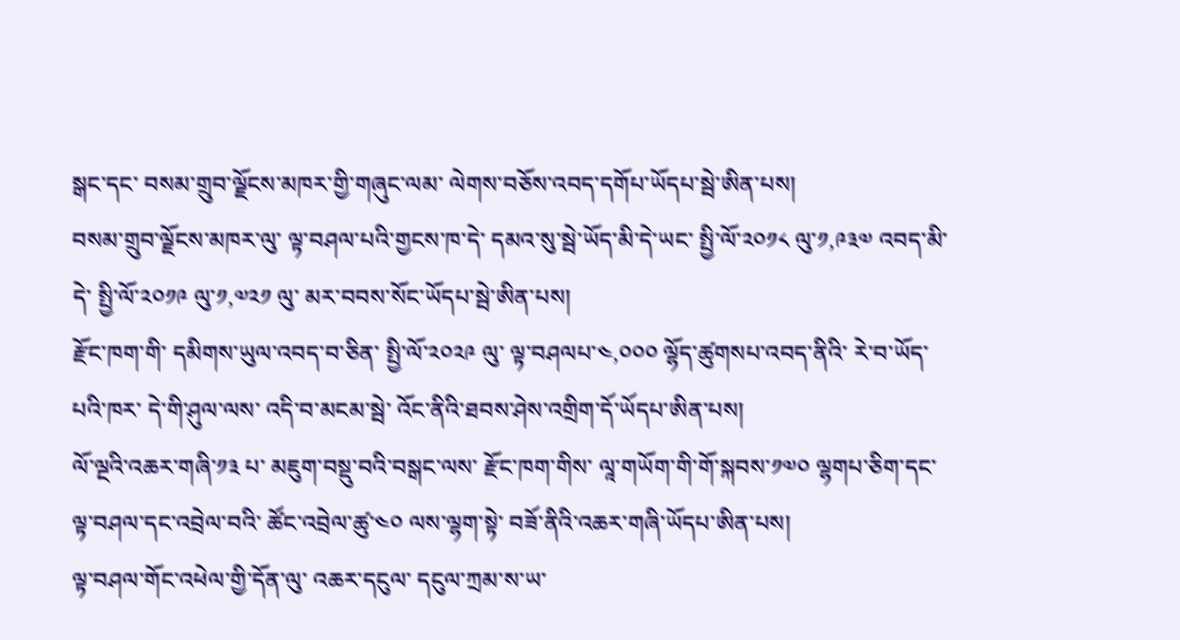སྒང་དང་ བསམ་གྲུབ་ལྗོངས་མཁར་གྱི་གཞུང་ལམ་ ལེགས་བཅོས་འབད་དགོཔ་ཡོདཔ་སྦེ་ཨིན་པས།
བསམ་གྲུབ་ལྗོངས་མཁར་ལུ་ ལྟ་བཤལ་པའི་གྱངས་ཁ་དེ་ དམའ་སུ་སྦེ་ཡོད་མི་དེ་ཡང་ སྤྱི་ལོ་༢༠༡༨ ལུ་༡,༩༣༧ འབད་མི་དེ་ སྤྱི་ལོ་༢༠༡༩ ལུ་༡,༧༢༡ ལུ་ མར་བབས་སོང་ཡོདཔ་སྦེ་ཨིན་པས།
རྫོང་ཁག་གི་ དམིགས་ཡུལ་འབད་བ་ཅིན་ སྤྱི་ལོ་༢༠༢༩ ལུ་ ལྟ་བཤལཔ་༤,༠༠༠ ལྷོད་ཚུགསཔ་འབད་ནིའི་ རེ་བ་ཡོད་པའི་ཁར་ དེ་གི་ཤུལ་ལས་ འདི་བ་མངམ་སྦེ་ འོང་ནིའི་ཐབས་ཤེས་འགྲིག་དོ་ཡོདཔ་ཨིན་པས།
ལོ་ལྔའི་འཆར་གཞི་༡༣ པ་ མཇུག་བསྡུ་བའི་བསྒང་ལས་ རྫོང་ཁག་གིས་ ལཱ་གཡོག་གི་གོ་སྐབས་༡༧༠ ལྷགཔ་ཅིག་དང་ ལྟ་བཤལ་དང་འབྲེལ་བའི་ ཚོང་འབྲེལ་ཚུ་༤༠ ལས་ལྷག་སྟེ་ བཟོ་ནིའི་འཆར་གཞི་ཡོདཔ་ཨིན་པས།
ལྟ་བཤལ་གོང་འཕེལ་གྱི་དོན་ལུ་ འཆར་དངུལ་ དངུལ་ཀྲམ་ས་ཡ་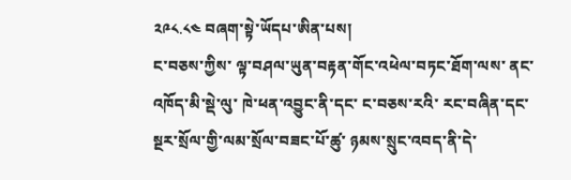༢༩༨.༨༤ བཞག་སྟེ་ཡོདཔ་ཨིན་པས།
ང་བཅས་ཀྱིས་ ལྟ་བཤལ་ཡུན་བརྟན་གོང་འཕེལ་བཏང་ཐོག་ལས་ ནང་འཁོད་མི་སྡེ་ལུ་ ཁེ་ཕན་འབྱུང་ནི་དང་ ང་བཅས་རའི་ རང་བཞིན་དང་ སྔར་སྲོལ་གྱི་ལམ་སྲོལ་བཟང་པོ་ཚུ་ ཉམས་སྲུང་འབད་ནི་དེ་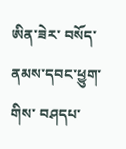ཨིན་ཟེར་ བསོད་ནམས་དབང་ཕྱུག་གིས་ བཤདཔ་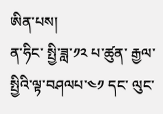ཨིན་པས།
ན་ཧིང་ སྤྱི་ཟླ་༡༢ པ་ཚུན་ རྒྱལ་སྤྱིའི་ལྟ་བཤལཔ་༤༡ དང་ ལུང་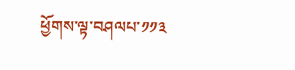ཕྱོགས་ལྟ་བཤལཔ་༡༡༣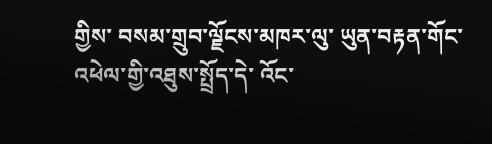གྱིས་ བསམ་གྲུབ་ལྗོངས་མཁར་ལུ་ ཡུན་བརྟན་གོང་འཕེལ་གྱི་འཐུས་སྤྲོད་དེ་ འོང་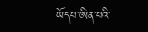ཡོདཔ་ཨིན་པའི་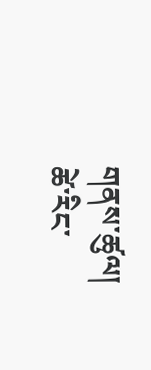གནས་ཚུལ།
ཚེ་རིང་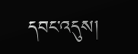དབང་འདུས།